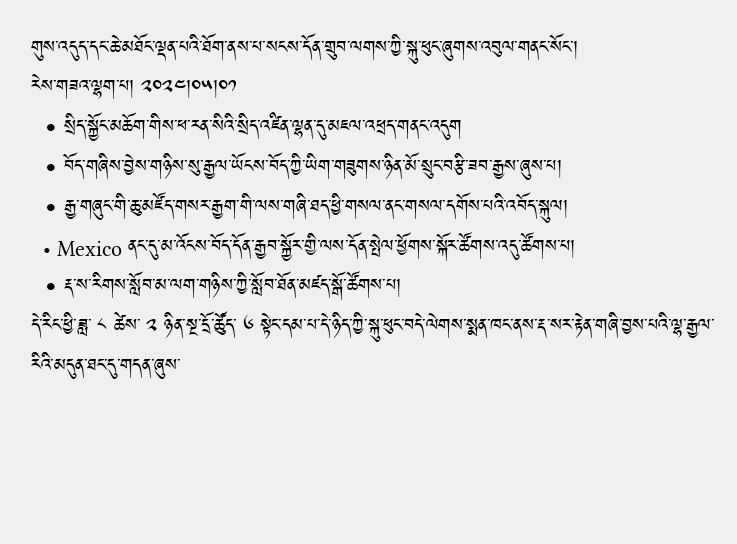གུས་འདུད་དང་ཆེ་མཐོང་ལྡན་པའི་ཐོག་ནས་པ་སངས་དོན་གྲུབ་ལགས་ཀྱི་སྐུ་ཕུང་ཞུགས་འབུལ་གནང་སོང་།
རེས་གཟའ་ལྷག་པ། ༢༠༢༤།༠༥།༠༡
  • སྲིད་སྐྱོང་མཆོག་གིས་ཕ་རན་སིའི་སྲིད་འཛིན་ལྷན་དུ་མཇལ་འཕྲད་གནང་འདུག
  • བོད་གཞིས་བྱེས་གཉིས་སུ་རྒྱལ་ཡོངས་བོད་ཀྱི་ཡིག་གཟུགས་ཉིན་མོ་སྲུང་བརྩི་ཟབ་རྒྱས་ཞུས་པ།
  • རྒྱ་གཞུང་གི་ཆུ་མཛོད་གསར་རྒྱག་གི་ལས་གཞི་ཐད་ཕྱི་གསལ་ནང་གསལ་དགོས་པའི་འབོད་སྐུལ།
  • Mexico ནང་དུ་མ་འོངས་བོད་དོན་རྒྱབ་སྐྱོར་གྱི་ལས་དོན་སྤེལ་ཕྱོགས་སྐོར་ཚོགས་འདུ་ཚོགས་པ།
  • རྡ་ས་རིགས་སློབ་མ་ལག་གཉིས་ཀྱི་སློབ་ཐོན་མཛད་སྒོ་ཚོགས་པ།
དེ་རིང་ཕྱི་ཟླ་ ༨ ཚེས་ ༢ ཉིན་སྔ་དྲོ་ཚོུད་ ༦ སྟེང་དམ་པ་དེ་ཉིད་ཀྱི་སྐུ་ཕུང་བདེ་ལེགས་སྨན་ཁང་ནས་རྡ་སར་རྟེན་གཞི་བྱས་པའི་ལྷ་རྒྱལ་རིའི་མདུན་ཐང་དུ་གདན་ཞུས་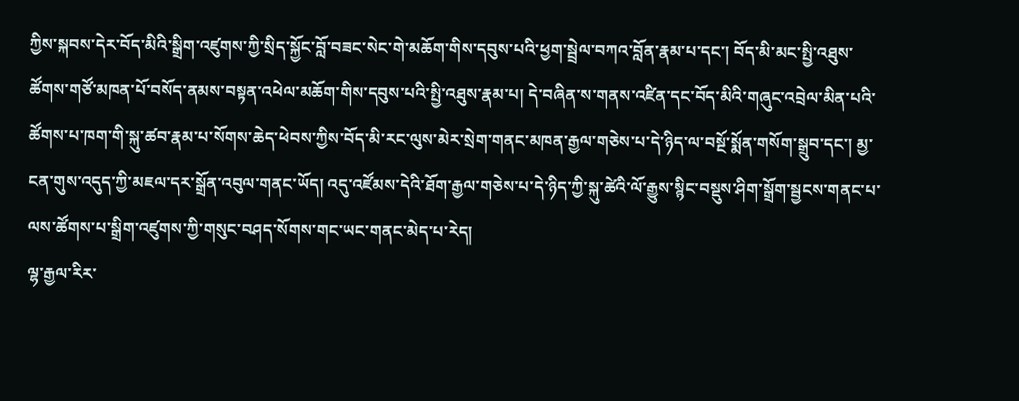ཀྱིས་སྐབས་དེར་བོད་མིའི་སྒྲིག་འཛུགས་ཀྱི་སྲིད་སྐྱོང་བློ་བཟང་སེང་གེ་མཆོག་གིས་དབུས་པའི་ཕྱག་སྦྲེལ་བཀའ་བློན་རྣམ་པ་དང་། བོད་མི་མང་སྤྱི་འཐུས་ཚོགས་གཙོ་མཁན་པོ་བསོད་ནམས་བསྟན་འཕེལ་མཆོག་གིས་དབུས་པའི་སྤྱི་འཐུས་རྣམ་པ། དེ་བཞིན་ས་གནས་འཛིན་དང་བོད་མིའི་གཞུང་འབྲེལ་མིན་པའི་ཚོགས་པ་ཁག་གི་སྐུ་ཚབ་རྣམ་པ་སོགས་ཆེད་ཕེབས་ཀྱིས་བོད་མི་རང་ལུས་མེར་སྲེག་གནང་མཁན་རྒྱལ་གཅེས་པ་དེ་ཉིད་ལ་བསྔོ་སྨོན་གསོག་སྒྲུབ་དང་། མྱ་ངན་གུས་འདུད་ཀྱི་མཇལ་དར་སྒྲོན་འབུལ་གནང་ཡོད། འདུ་འཛོམས་དེའི་ཐོག་རྒྱལ་གཅེས་པ་དེ་ཉིད་ཀྱི་སྐུ་ཚེའི་ལོ་རྒྱུས་སྙིང་བསྡུས་ཤིག་སྒྲོག་སྦྱངས་གནང་པ་ལས་ཚོགས་པ་སྒྲིག་འཛུགས་ཀྱི་གསུང་བཤད་སོགས་གང་ཡང་གནང་མེད་པ་རེད།
ལྷ་རྒྱལ་རིར་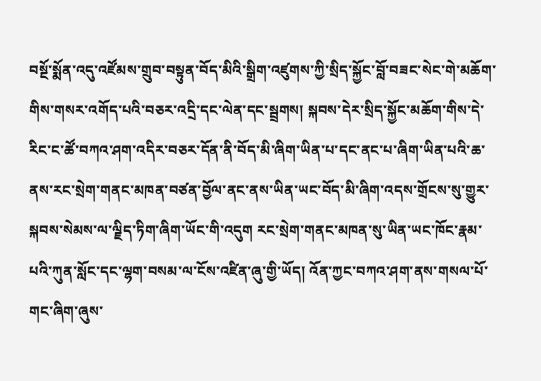བསྔོ་སྨོན་འདུ་འཛོམས་གྲུབ་བསྟུན་བོད་མིའི་སྒྲིག་འཛུགས་ཀྱི་སྲིད་སྐྱོང་བློ་བཟང་སེང་གེ་མཆོག་གིས་གསར་འགོད་པའི་བཅར་འདྲི་དང་ལེན་དང་སྦྲགས། སྐབས་དེར་སྲིད་སྐྱོང་མཆོག་གིས་དེ་རིང་ང་ཚོ་བཀའ་ཤག་འདིར་བཅར་དོན་ནི་བོད་མི་ཞིག་ཡིན་པ་དང་ནང་པ་ཞིག་ཡིན་པའི་ཆ་ནས་རང་སྲེག་གནང་མཁན་བཙན་བྱོལ་ནང་ནས་ཡིན་ཡང་བོད་མི་ཞིག་འདས་གྲོངས་སུ་གྱུར་སྐབས་སེམས་ལ་ལྗིད་ཏིག་ཞིག་ཡོང་གི་འདུག རང་སྲེག་གནང་མཁན་སུ་ཡིན་ཡང་ཁོང་རྣམ་པའི་ཀུན་སློང་དང་ལྷག་བསམ་ལ་ངོས་འཛིན་ཞུ་གྱི་ཡོད། འོན་ཀྱང་བཀའ་ཤག་ནས་གསལ་པོ་གང་ཞིག་ཞུས་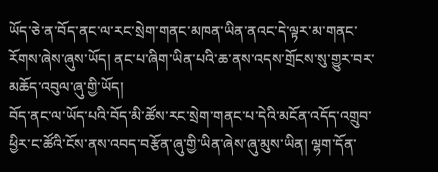ཡོད་ཅེ་ན་བོད་ནང་ལ་རང་སྲེག་གནང་མཁན་ཡིན་ནའང་དེ་ལྟར་མ་གནང་རོགས་ཞེས་ཞུས་ཡོད། ནང་པ་ཞིག་ཡིན་པའི་ཆ་ནས་འདས་གྲོངས་སུ་གྱུར་བར་མཆོད་འབུལ་ཞུ་གྱི་ཡོད།
བོད་ནང་ལ་ཡོད་པའི་བོད་མི་ཚོས་རང་སྲེག་གནང་པ་དེའི་མངོན་འདོད་འགྲུབ་ཕྱིར་ང་ཚོའི་ངོས་ནས་འབད་བརྩོན་ཞུ་གྱི་ཡིན་ཞེས་ཞུ་མུས་ཡིན། ལྷག་དོན་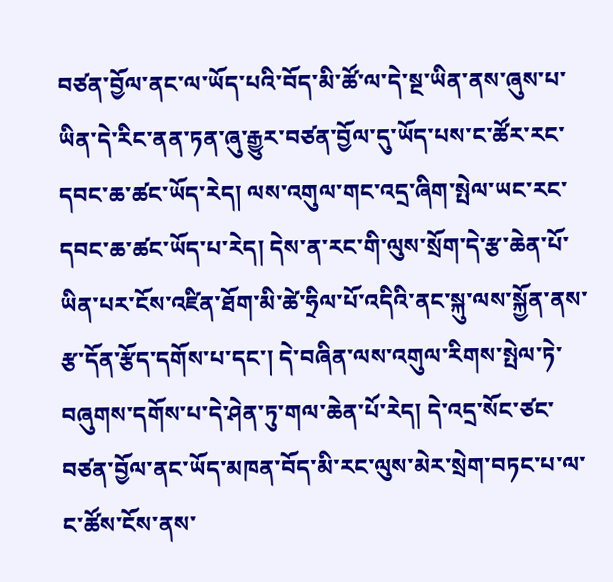བཙན་བྱོལ་ནང་ལ་ཡོད་པའི་བོད་མི་ཚོ་ལ་དེ་སྔ་ཡིན་ནས་ཞུས་པ་ཡིན་དེ་རིང་ནན་ཏན་ཞུ་རྒྱུར་བཙན་བྱོལ་དུ་ཡོད་པས་ང་ཚོར་རང་དབང་ཆ་ཚང་ཡོད་རེད། ལས་འགུལ་གང་འདྲ་ཞིག་སྤེལ་ཡང་རང་དབང་ཆ་ཚང་ཡོད་པ་རེད། དེས་ན་རང་གི་ལུས་སྲོག་དེ་རྩ་ཆེན་པོ་ཡིན་པར་ངོས་འཛིན་ཐོག་མི་ཚེ་ཧྲིལ་པོ་འདིའི་ནང་སྐུ་ལས་སྐྱོན་ནས་རྩ་དོན་རྩོད་དགོས་པ་དང་། དེ་བཞིན་ལས་འགུལ་རིགས་སྤེལ་ཏེ་བཞུགས་དགོས་པ་དེ་ཤེན་ཏུ་གལ་ཆེན་པོ་རེད། དེ་འདྲ་སོང་ཙང་བཙན་བྱོལ་ནང་ཡོད་མཁན་བོད་མི་རང་ལུས་མེར་སྲེག་བཏང་པ་ལ་ང་ཚོས་ངོས་ནས་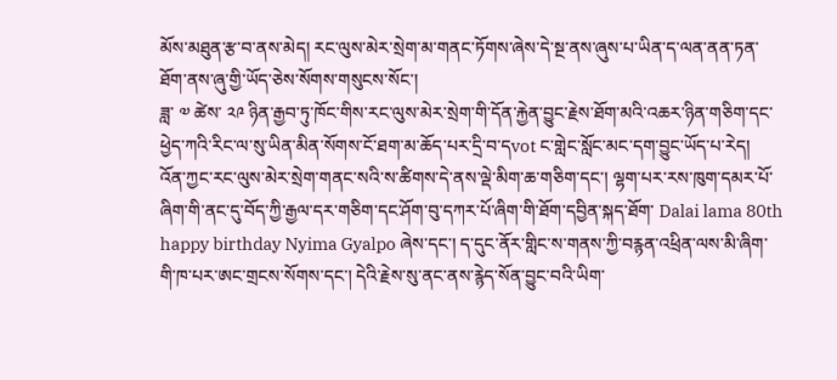མོས་མཐུན་རྩ་བ་ནས་མེད། རང་ལུས་མེར་སྲེག་མ་གནང་ཏོགས་ཞེས་དེ་སྔ་ནས་ཞུས་པ་ཡིན་ད་ལན་ནན་ཏན་ཐོག་ནས་ཞུ་གྱི་ཡོད་ཅེས་སོགས་གསུངས་སོང་།
ཟླ་ ༧ ཚེས་ ༢༩ ཉིན་རྒྱབ་ཏུ་ཁོང་གིས་རང་ལུས་མེར་སྲེག་གི་དོན་རྐྱེན་བྱུང་རྗེས་ཐོག་མའི་འཆར་ཉིན་གཅིག་དང་ཕྱེད་ཀའི་རིང་ལ་སུ་ཡིན་མིན་སོགས་ངོ་ཐག་མ་ཆོད་པར་དྲི་བ་དvot ང་གླེང་སློང་མང་དག་བྱུང་ཡོད་པ་རེད།
འོན་ཀྱང་རང་ལུས་མེར་སྲེག་གནང་སའི་ས་ཚིགས་དེ་ནས་ལྡེ་མིག་ཆ་གཅིག་དང་། ལྷག་པར་རས་ཁུག་དམར་པོ་ཞིག་གི་ནང་དུ་བོད་ཀྱི་རྒྱལ་དར་གཅིག་དང་ཤོག་བུ་དཀར་པོ་ཞིག་གི་ཐོག་དབྱིན་སྐད་ཐོག་ Dalai lama 80th happy birthday Nyima Gyalpo ཞེས་དང་། ད་དུང་ནོར་གླིང་ས་གནས་ཀྱི་བརྙན་འཕྲིན་ལས་མི་ཞིག་གི་ཁ་པར་ཨང་གྲངས་སོགས་དང་། དེའི་རྗེས་སུ་ནང་ནས་རྙེད་སོན་བྱུང་བའི་ཡིག་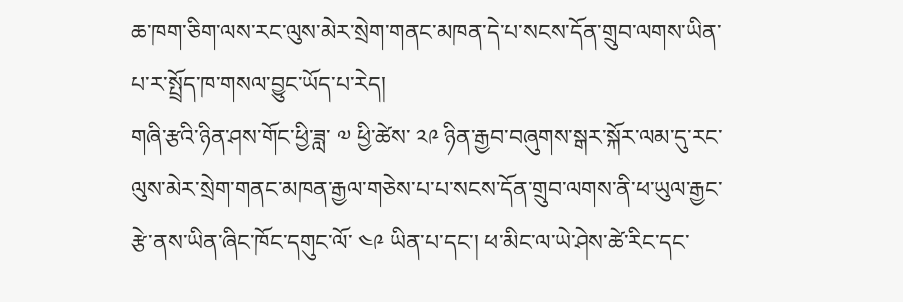ཆ་ཁག་ཅིག་ལས་རང་ལུས་མེར་སྲེག་གནང་མཁན་དེ་པ་སངས་དོན་གྲུབ་ལགས་ཡིན་པ་ར་སྤྲོད་ཁ་གསལ་བྱུང་ཡོད་པ་རེད།
གཞི་རྩའི་ཉིན་ཤས་གོང་ཕྱི་ཟླ་ ༧ ཕྱི་ཚེས་ ༢༩ ཉིན་རྒྱབ་བཞུགས་སྒར་སྐོར་ལམ་དུ་རང་ལུས་མེར་སྲེག་གནང་མཁན་རྒྱལ་གཅེས་པ་པ་སངས་དོན་གྲུབ་ལགས་ནི་ཕ་ཡུལ་རྒྱང་རྩེ་ནས་ཡིན་ཞིང་ཁོང་དགུང་ལོ་ ༤༩ ཡིན་པ་དང་། ཕ་མིང་ལ་ཡེ་ཤེས་ཚེ་རིང་དང་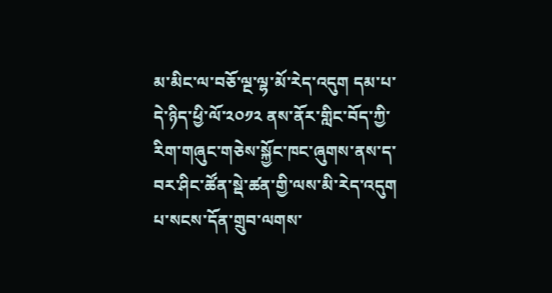མ་མིང་ལ་བཅོ་ལྔ་ལྷ་མོ་རེད་འདུག དམ་པ་དེ་ཉིད་ཕྱི་ལོ་༢༠༡༢ ནས་ནོར་གླིང་བོད་ཀྱི་རིག་གཞུང་གཅེས་སྐྱོང་ཁང་ཞུགས་ནས་ད་བར་ཤིང་ཚོན་སྡེ་ཚན་གྱི་ལས་མི་རེད་འདུག པ་སངས་དོན་གྲུབ་ལགས་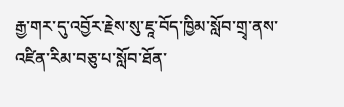རྒྱ་གར་དུ་འབྱོར་རྗེས་སུ་ཇཱ་བོད་ཁྱིམ་སློབ་གྲྭ་ནས་འཛིན་རིམ་བཅུ་པ་སློབ་ཐོན་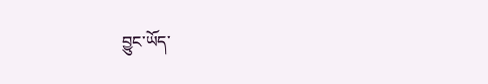བྱུང་ཡོད་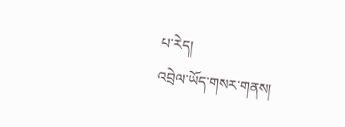པ་རེད།
འབྲེལ་ཡོད་གསར་གནས།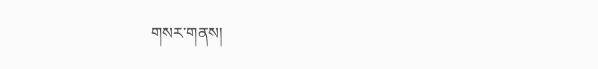གསར་གནས།